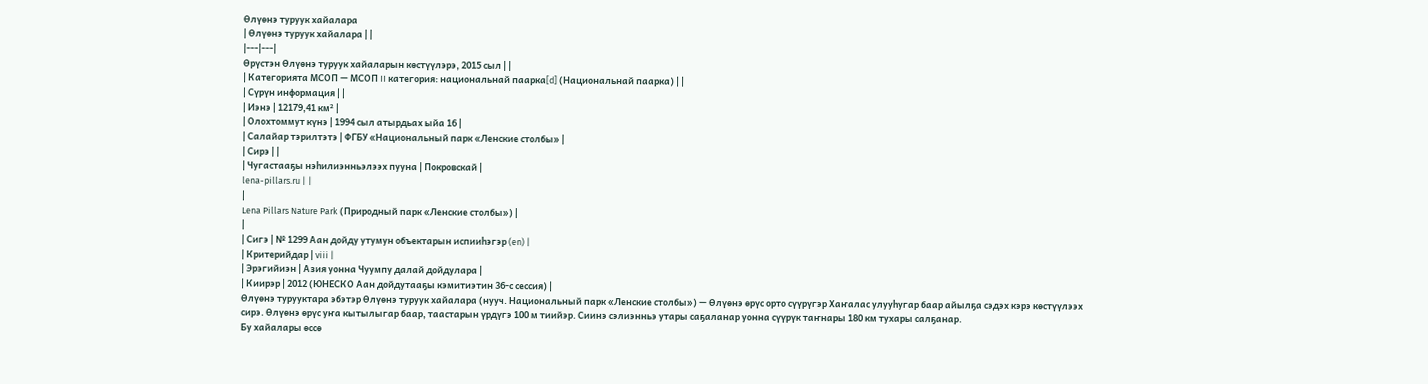Өлүөнэ туруук хайалара
| Өлүөнэ туруук хайалара | |
|---|---|
Өрүстэн Өлүөнэ туруук хайаларын көстүүлэрэ, 2015 сыл | |
| Категорията МСОП — МСОП II категория: национальнай паарка[d] (Национальнай паарка) | |
| Сүрүн информация | |
| Иэнэ | 12179,41 км² |
| Олохтоммут күнэ | 1994 сыл атырдьах ыйа 16 |
| Салайар тэрилтэтэ | ФГБУ «Национальный парк «Ленские столбы» |
| Сирэ | |
| Чугастааҕы нэһилиэнньэлээх пууна | Покровскай |
lena-pillars.ru | |
|
Lena Pillars Nature Park (Природный парк «Ленские столбы») |
|
| Сигэ | № 1299 Аан дойду утумун объектарын испииһэгэр (en) |
| Критерийдар | viii |
| Эрэгийиэн | Азия уонна Чуумпу далай дойдулара |
| Киирэр | 2012 (ЮНЕСКО Аан дойдутааҕы кэмитиэтин 36-с сессия) |
Өлүөнэ турууктара эбэтэр Өлүөнэ туруук хайалара (нууч. Национальный парк «Ленские столбы») — Өлүөнэ өрүс орто сүүрүгэр Хаҥалас улууһугар баар айылҕа сэдэх кэрэ көстүүлээх сирэ. Өлүөнэ өрүс уҥа кытылыгар баар, таастарын үрдүгэ 100 м тиийэр. Сиинэ сэлиэнньэ утары саҕаланар уонна сүүрүк таҥнары 180 км тухары салҕанар.
Бу хайалары өссө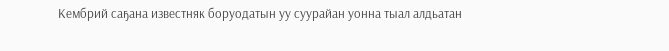Кембрий саҕана известняк боруодатын уу суурайан уонна тыал алдьатан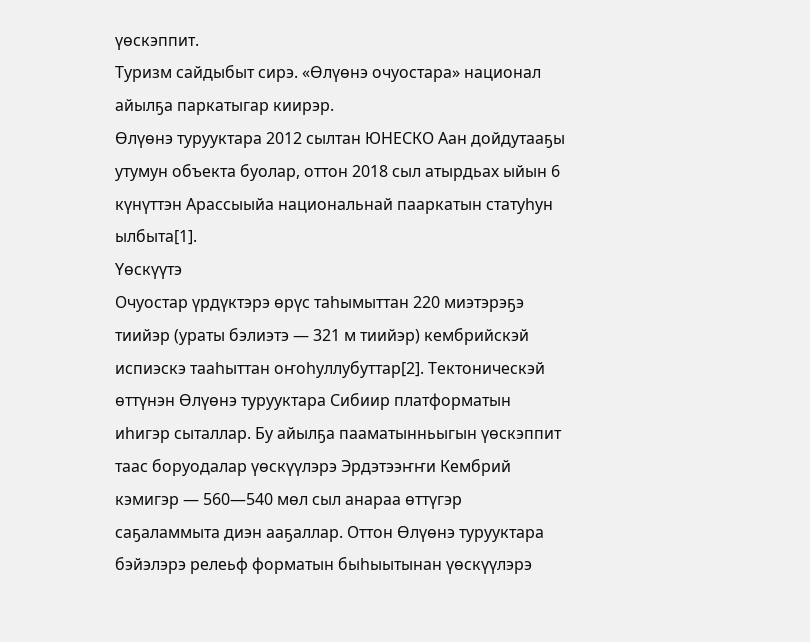үөскэппит.
Туризм сайдыбыт сирэ. «Өлүөнэ очуостара» национал айылҕа паркатыгар киирэр.
Өлүөнэ турууктара 2012 сылтан ЮНЕСКО Аан дойдутааҕы утумун объекта буолар, оттон 2018 сыл атырдьах ыйын 6 күнүттэн Арассыыйа национальнай пааркатын статуһун ылбыта[1].
Үөскүүтэ
Очуостар үрдүктэрэ өрүс таһымыттан 220 миэтэрэҕэ тиийэр (ураты бэлиэтэ — 321 м тиийэр) кембрийскэй испиэскэ тааһыттан оҥоһуллубуттар[2]. Тектоническэй өттүнэн Өлүөнэ турууктара Сибиир платформатын иһигэр сыталлар. Бу айылҕа пааматынньыгын үөскэппит таас боруодалар үөскүүлэрэ Эрдэтээҥҥи Кембрий кэмигэр — 560—540 мөл сыл анараа өттүгэр саҕаламмыта диэн ааҕаллар. Оттон Өлүөнэ турууктара бэйэлэрэ релеьф форматын быһыытынан үөскүүлэрэ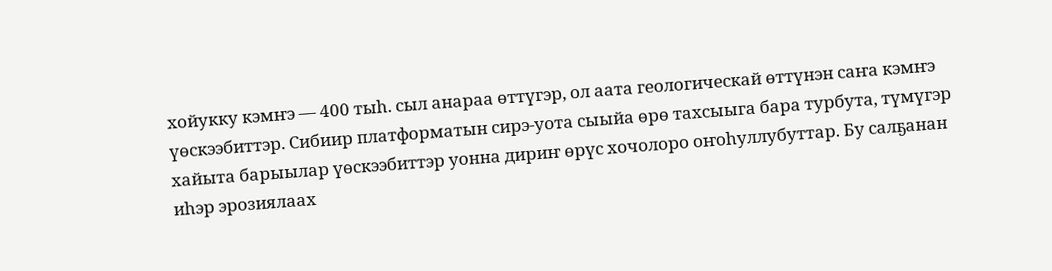хойукку кэмҥэ — 400 тыһ. сыл анараа өттүгэр, ол аата геологическай өттүнэн саҥа кэмҥэ үөскээбиттэр. Сибиир платформатын сирэ-уота сыыйа өрө тахсыыга бара турбута, түмүгэр хайыта барыылар үөскээбиттэр уонна дириҥ өрүс хочолоро оҥоһуллубуттар. Бу салҕанан иһэр эрозиялаах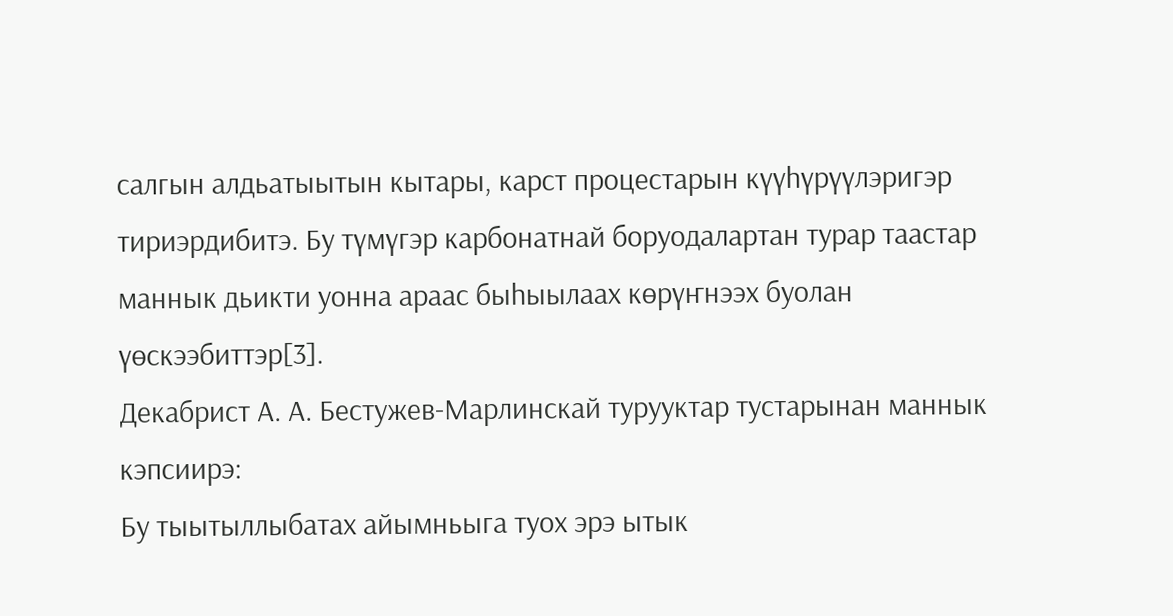салгын алдьатыытын кытары, карст процестарын күүһүрүүлэригэр тириэрдибитэ. Бу түмүгэр карбонатнай боруодалартан турар таастар маннык дьикти уонна араас быһыылаах көрүҥнээх буолан үөскээбиттэр[3].
Декабрист А. А. Бестужев-Марлинскай турууктар тустарынан маннык кэпсиирэ:
Бу тыытыллыбатах айымньыга туох эрэ ытык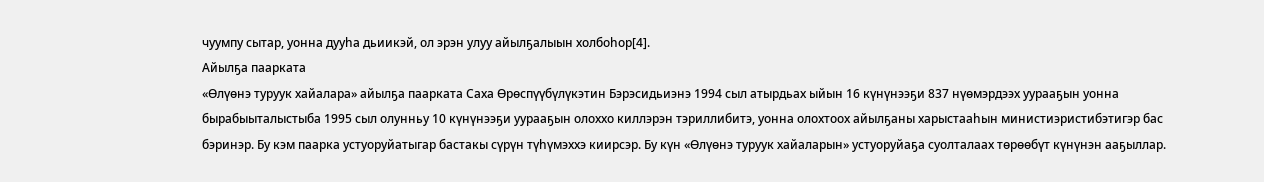чуумпу сытар, уонна дууһа дьиикэй, ол эрэн улуу айылҕалыын холбоһор[4].
Айылҕа паарката
«Өлүөнэ туруук хайалара» айылҕа паарката Саха Өрөспүүбүлүкэтин Бэрэсидьиэнэ 1994 сыл атырдьах ыйын 16 күнүнээҕи 837 нүөмэрдээх уурааҕын уонна бырабыыталыстыба 1995 сыл олунньу 10 күнүнээҕи уурааҕын олоххо киллэрэн тэриллибитэ, уонна олохтоох айылҕаны харыстааһын министиэристибэтигэр бас бэринэр. Бу кэм паарка устуоруйатыгар бастакы сүрүн түһүмэххэ киирсэр. Бу күн «Өлүөнэ туруук хайаларын» устуоруйаҕа суолталаах төрөөбүт күнүнэн ааҕыллар.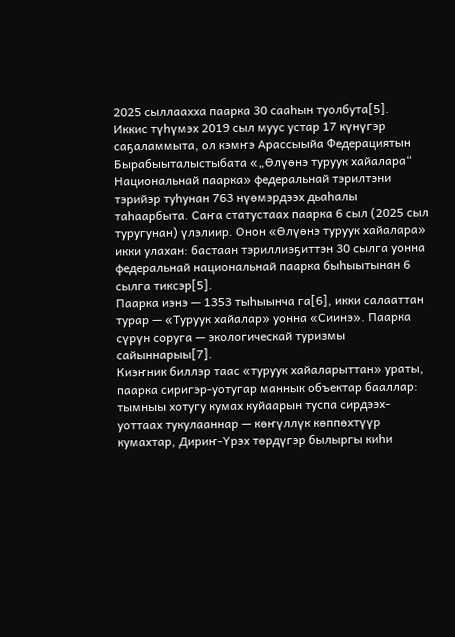2025 сыллаахха паарка 30 сааһын туолбута[5].
Иккис түһүмэх 2019 сыл муус устар 17 күнүгэр саҕаламмыта, ол кэмҥэ Арассыыйа Федерациятын Бырабыыталыстыбата «„Өлүөнэ туруук хайалара“ Национальнай паарка» федеральнай тэрилтэни тэрийэр туһунан 763 нүөмэрдээх дьаһалы таһаарбыта. Саҥа статустаах паарка 6 сыл (2025 сыл туругунан) үлэлиир. Онон «Өлүөнэ туруук хайалара» икки улахан: бастаан тэриллиэҕиттэн 30 сылга уонна федеральнай национальнай паарка быһыытынан 6 сылга тиксэр[5].
Паарка иэнэ — 1353 тыһыынча га[6], икки салааттан турар — «Туруук хайалар» уонна «Сиинэ». Паарка сүрүн соруга — экологическай туризмы сайыннарыы[7].
Киэҥник биллэр таас «туруук хайаларыттан» ураты, паарка сиригэр-уотугар маннык объектар бааллар: тымныы хотугу кумах куйаарын туспа сирдээх-уоттаах тукулааннар — көҥүллүк көппөхтүүр кумахтар, Дириҥ-Үрэх төрдүгэр былыргы киһи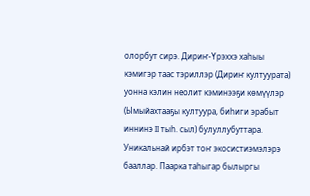олорбут сирэ. Дириҥ-Үрэххэ хаһыы кэмигэр таас тэриллэр (Дириҥ култуурата) уонна кэлин неолит кэминээҕи көмүүлэр (Ымыйахтааҕы култуура, биһиги эрабыт иннинэ II тыһ. сыл) булуллубуттара. Уникальнай ирбэт тоҥ экосистиэмэлэрэ бааллар. Паарка таһыгар былыргы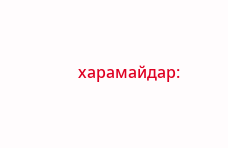харамайдар: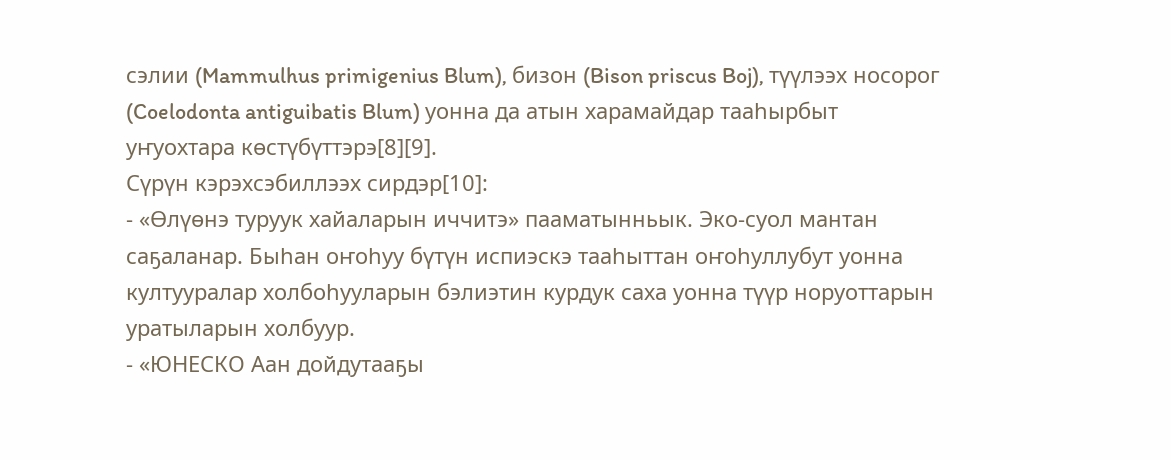сэлии (Mammulhus primigenius Blum), бизон (Bison priscus Boj), түүлээх носорог (Coelodonta antiguibatis Blum) уонна да атын харамайдар тааһырбыт уҥуохтара көстүбүттэрэ[8][9].
Сүрүн кэрэхсэбиллээх сирдэр[10]:
- «Өлүөнэ туруук хайаларын иччитэ» пааматынньык. Эко-суол мантан саҕаланар. Быһан оҥоһуу бүтүн испиэскэ тааһыттан оҥоһуллубут уонна култууралар холбоһууларын бэлиэтин курдук саха уонна түүр норуоттарын уратыларын холбуур.
- «ЮНЕСКО Аан дойдутааҕы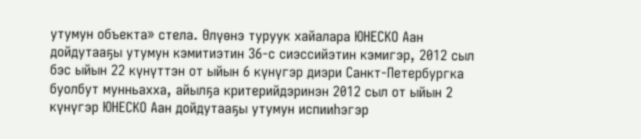утумун объекта» стела. Өлүөнэ туруук хайалара ЮНЕСКО Аан дойдутааҕы утумун кэмитиэтин 36-с сиэссийэтин кэмигэр, 2012 сыл бэс ыйын 22 күнүттэн от ыйын 6 күнүгэр диэри Санкт-Петербургка буолбут мунньахха, айылҕа критерийдэринэн 2012 сыл от ыйын 2 күнүгэр ЮНЕСКО Аан дойдутааҕы утумун испииһэгэр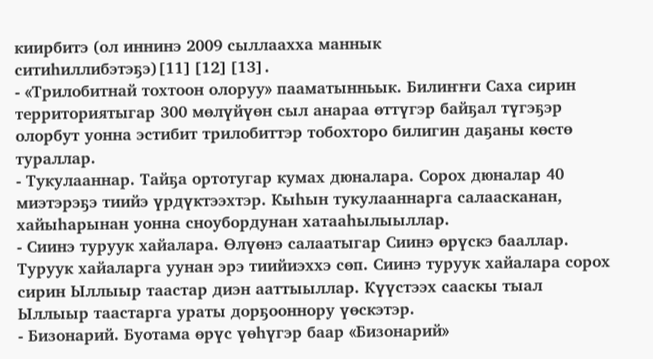киирбитэ (ол иннинэ 2009 сыллаахха маннык ситиһиллибэтэҕэ)[11][12][13].
- «Трилобитнай тохтоон олоруу» пааматынньык. Билиҥҥи Саха сирин территориятыгар 300 мөлүйүөн сыл анараа өттүгэр байҕал түгэҕэр олорбут уонна эстибит трилобиттэр тобохторо билигин даҕаны көстө тураллар.
- Тукулааннар. Тайҕа ортотугар кумах дюналара. Сорох дюналар 40 миэтэрэҕэ тиийэ үрдүктээхтэр. Кыһын тукулааннарга салаасканан, хайыһарынан уонна сноубордунан хатааһылыыллар.
- Сиинэ туруук хайалара. Өлүөнэ салаатыгар Сиинэ өрүскэ бааллар. Туруук хайаларга уунан эрэ тиийиэххэ сөп. Сиинэ туруук хайалара сорох сирин Ыллыыр таастар диэн ааттыыллар. Күүстээх сааскы тыал Ыллыыр таастарга ураты дорҕооннору үөскэтэр.
- Бизонарий. Буотама өрүс үөһүгэр баар «Бизонарий»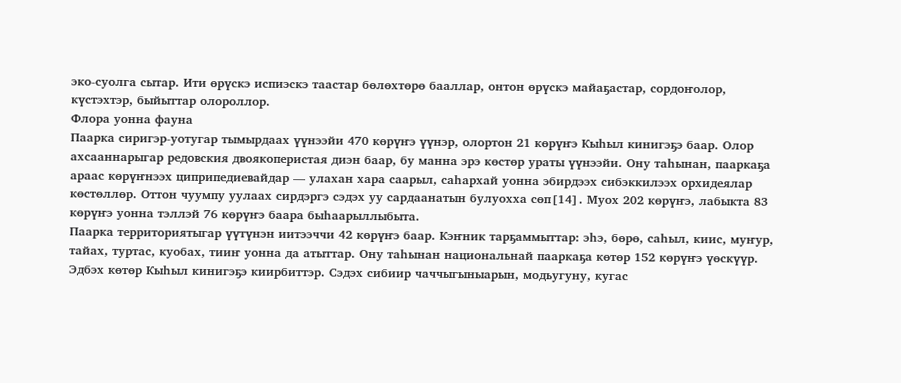эко-суолга сытар. Ити өрүскэ испиэскэ таастар бөлөхтөрө бааллар, онтон өрүскэ майаҕастар, сордоҥолор, күстэхтэр, быйыттар олороллор.
Флора уонна фауна
Паарка сиригэр-уотугар тымырдаах үүнээйи 470 көрүҥэ үүнэр, олортон 21 көрүҥэ Кыһыл кинигэҕэ баар. Олор ахсааннарыгар редовския двоякоперистая диэн баар, бу манна эрэ көстөр ураты үүнээйи. Ону таһынан, пааркаҕа араас көрүҥнээх циприпедиевайдар — улахан хара саарыл, саһархай уонна эбирдээх сибэккилээх орхидеялар көстөллөр. Оттон чуумпу уулаах сирдэргэ сэдэх уу сардаанатын булуохха сөп[14]. Муох 202 көрүҥэ, лабыкта 83 көрүҥэ уонна тэллэй 76 көрүҥэ баара быһаарыллыбыта.
Паарка территориятыгар үүтүнэн иитээччи 42 көрүҥэ баар. Кэҥник тарҕаммыттар: эһэ, бөрө, саһыл, киис, муҥур, тайах, туртас, куобах, тииҥ уонна да атыттар. Ону таһынан национальнай пааркаҕа көтөр 152 көрүҥэ үөскүүр. Эдбэх көтөр Кыһыл кинигэҕэ киирбиттэр. Сэдэх сибиир чаччыгыныарын, модьугуну, кугас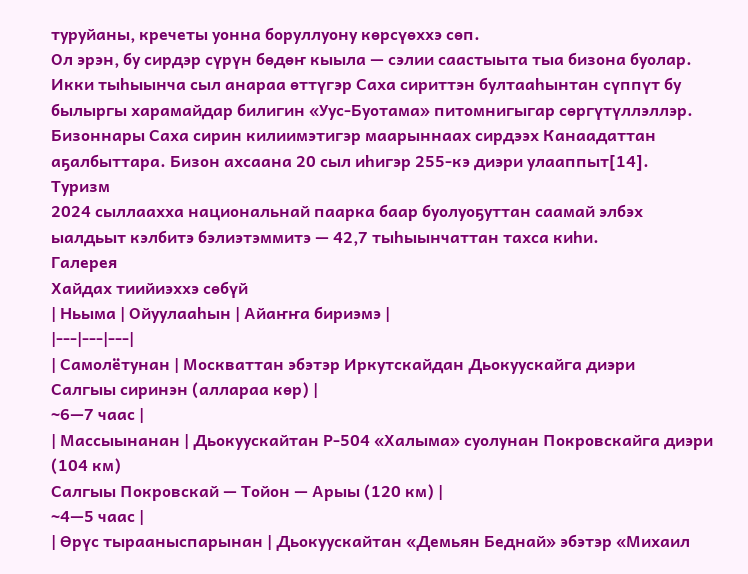туруйаны, кречеты уонна боруллуону көрсүөххэ сөп.
Ол эрэн, бу сирдэр сүрүн бөдөҥ кыыла — сэлии саастыыта тыа бизона буолар. Икки тыһыынча сыл анараа өттүгэр Саха сириттэн бултааһынтан сүппүт бу былыргы харамайдар билигин «Уус-Буотама» питомнигыгар сөргүтүллэллэр. Бизоннары Саха сирин килиимэтигэр маарыннаах сирдээх Канаадаттан аҕалбыттара. Бизон ахсаана 20 сыл иһигэр 255-кэ диэри улааппыт[14].
Туризм
2024 сыллаахха национальнай паарка баар буолуоҕуттан саамай элбэх ыалдьыт кэлбитэ бэлиэтэммитэ — 42,7 тыһыынчаттан тахса киһи.
Галерея
Хайдах тиийиэххэ сөбүй
| Ньыма | Ойуулааһын | Айаҥҥа бириэмэ |
|---|---|---|
| Самолётунан | Москваттан эбэтэр Иркутскайдан Дьокуускайга диэри
Салгыы сиринэн (аллараа көр) |
~6—7 чаас |
| Массыынанан | Дьокуускайтан Р-504 «Халыма» суолунан Покровскайга диэри (104 км)
Салгыы Покровскай — Тойон — Арыы (120 км) |
~4—5 чаас |
| Өрүс тырааныспарынан | Дьокуускайтан «Демьян Беднай» эбэтэр «Михаил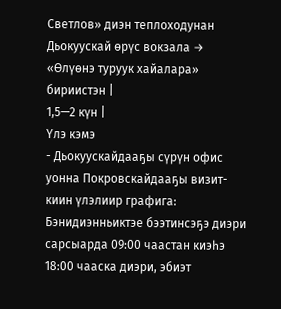Светлов» диэн теплоходунан
Дьокуускай өрүс вокзала → «Өлүөнэ туруук хайалара» бириистэн |
1,5—2 күн |
Үлэ кэмэ
- Дьокуускайдааҕы сүрүн офис уонна Покровскайдааҕы визит-киин үлэлиир графига:
Бэнидиэнньиктэе бээтинсэҕэ диэри сарсыарда 09:00 чаастан киэһэ 18:00 чааска диэри, эбиэт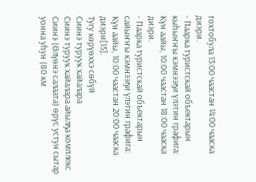тохтобула 13:00 чаастан 14:00 чааска диэри.
- Паарка туристскай объектарын кыһыҥҥы кэмнээҕи үлэтин графига:
Күн аайы, 10:00 чаастан 18:00 чааска диэри.
- Паарка туристскай объектарын сайыҥҥы кэмнээҕи үлэтин графига:
Күн аайы, 10:00 чаастан 20:00 чааска диэри[15].
Тугу көрүөххэ сөбүй
Сиинэ туруук хайалара
Сиинэ туруук хайалара айылҕа комплекс Сиинэ (Өлүөнэ салаата) өрүс устун сытар уонна уһун (80 км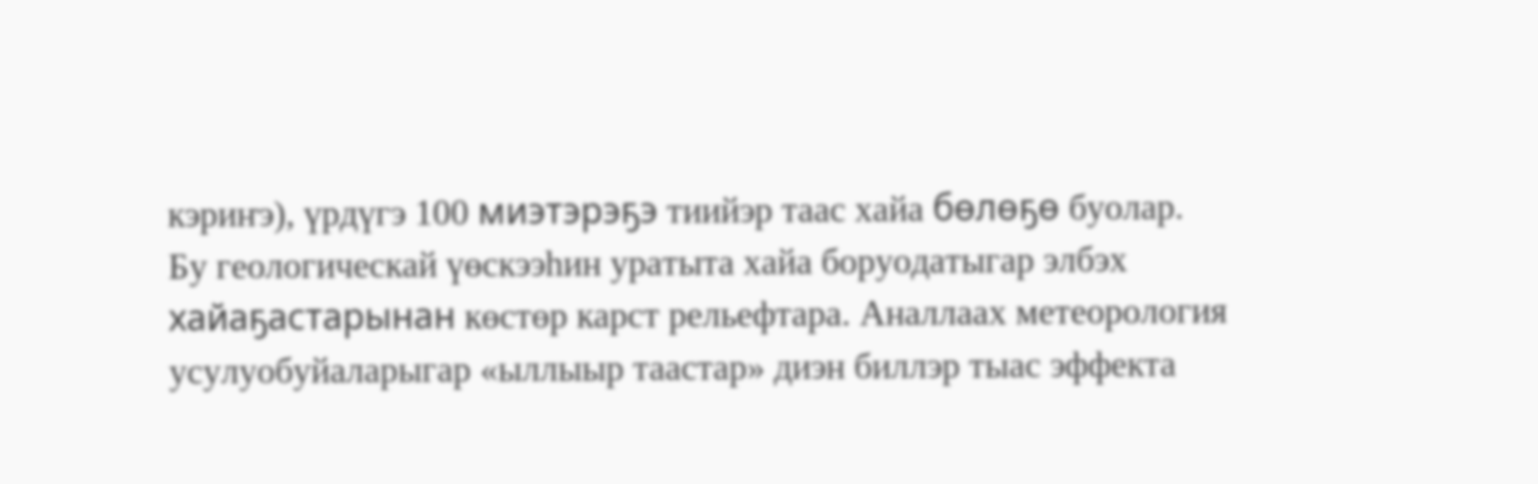кэриҥэ), үрдүгэ 100 миэтэрэҕэ тиийэр таас хайа бөлөҕө буолар.
Бу геологическай үөскээһин уратыта хайа боруодатыгар элбэх хайаҕастарынан көстөр карст рельефтара. Аналлаах метеорология усулуобуйаларыгар «ыллыыр таастар» диэн биллэр тыас эффекта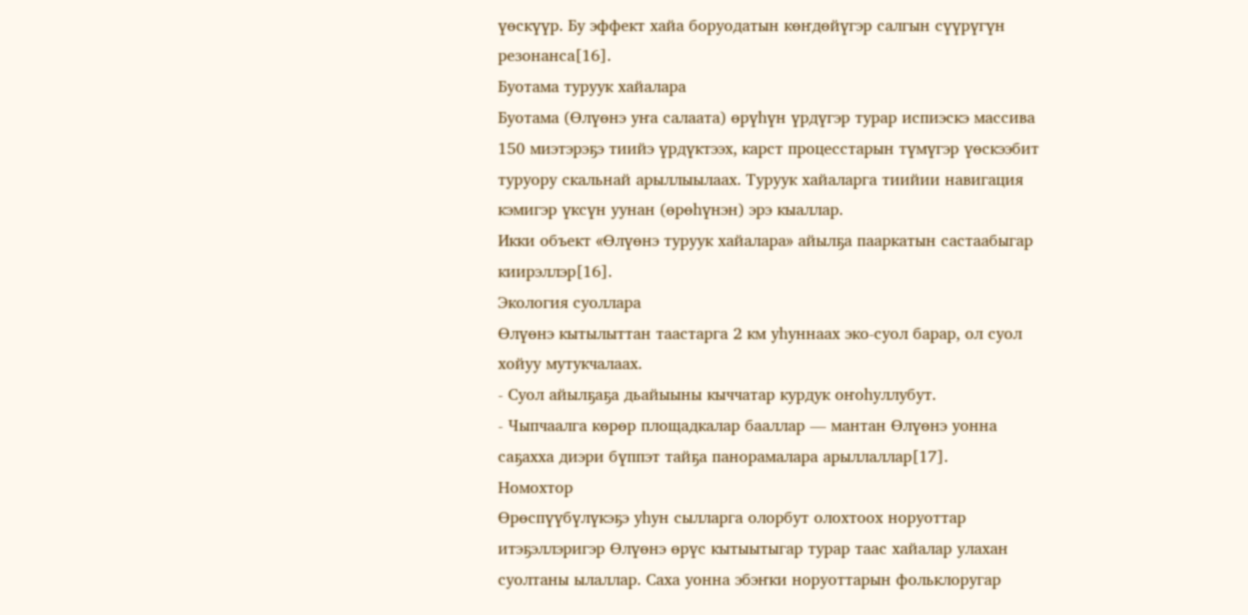үөскүүр. Бу эффект хайа боруодатын көҥдөйүгэр салгын сүүрүгүн резонанса[16].
Буотама туруук хайалара
Буотама (Өлүөнэ уҥа салаата) өрүһүн үрдүгэр турар испиэскэ массива 150 миэтэрэҕэ тиийэ үрдүктээх, карст процесстарын түмүгэр үөскээбит туруору скальнай арыллыылаах. Туруук хайаларга тиийии навигация кэмигэр үксүн уунан (өрөһүнэн) эрэ кыаллар.
Икки объект «Өлүөнэ туруук хайалара» айылҕа пааркатын састаабыгар киирэллэр[16].
Экология суоллара
Өлүөнэ кытылыттан таастарга 2 км уһуннаах эко-суол барар, ол суол хойуу мутукчалаах.
- Суол айылҕаҕа дьайыыны кыччатар курдук оҥоһуллубут.
- Чыпчаалга көрөр площадкалар бааллар — мантан Өлүөнэ уонна саҕахха диэри бүппэт тайҕа панорамалара арыллаллар[17].
Номохтор
Өрөспүүбүлүкэҕэ уһун сылларга олорбут олохтоох норуоттар итэҕэллэригэр Өлүөнэ өрүс кытыытыгар турар таас хайалар улахан суолтаны ылаллар. Саха уонна эбэҥки норуоттарын фольклоругар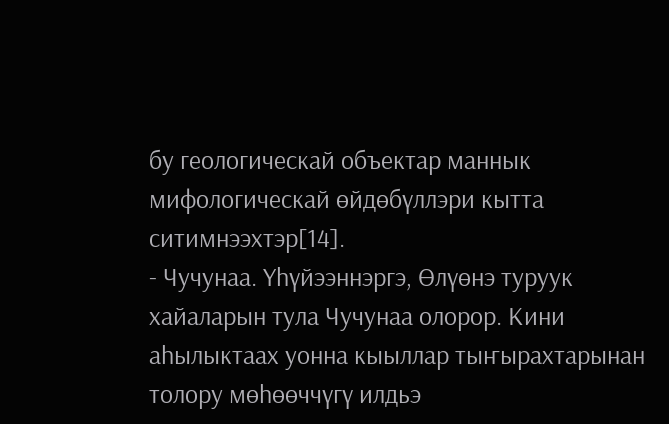бу геологическай объектар маннык мифологическай өйдөбүллэри кытта ситимнээхтэр[14].
- Чучунаа. Үһүйээннэргэ, Өлүөнэ туруук хайаларын тула Чучунаа олорор. Кини аһылыктаах уонна кыыллар тыҥырахтарынан толору мөһөөччүгү илдьэ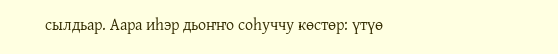сылдьар. Аара иһэр дьоҥҥо соһуччу көстөр: үтүө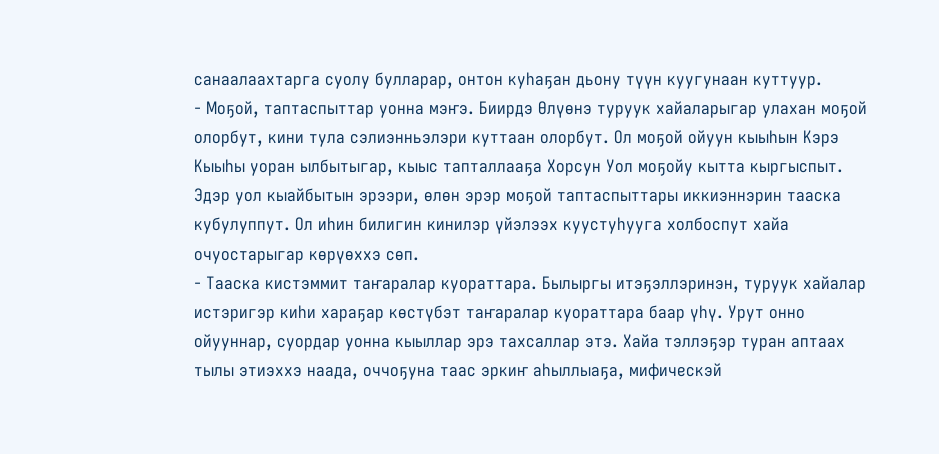санаалаахтарга суолу булларар, онтон куһаҕан дьону түүн куугунаан куттуур.
- Моҕой, таптаспыттар уонна мэҥэ. Биирдэ Өлүөнэ туруук хайаларыгар улахан моҕой олорбут, кини тула сэлиэнньэлэри куттаан олорбут. Ол моҕой ойуун кыыһын Кэрэ Кыыһы уоран ылбытыгар, кыыс тапталлааҕа Хорсун Уол моҕойу кытта кыргыспыт. Эдэр уол кыайбытын эрээри, өлөн эрэр моҕой таптаспыттары иккиэннэрин тааска кубулуппут. Ол иһин билигин кинилэр үйэлээх куустуһууга холбоспут хайа очуостарыгар көрүөххэ сөп.
- Тааска кистэммит таҥаралар куораттара. Былыргы итэҕэллэринэн, туруук хайалар истэригэр киһи хараҕар көстүбэт таҥаралар куораттара баар үһү. Урут онно ойууннар, суордар уонна кыыллар эрэ тахсаллар этэ. Хайа тэллэҕэр туран аптаах тылы этиэххэ наада, оччоҕуна таас эркиҥ аһыллыаҕа, мифическэй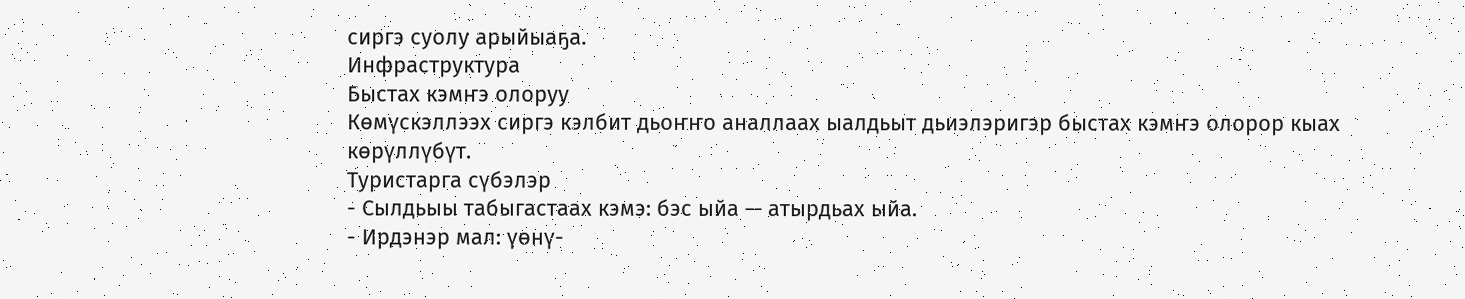сиргэ суолу арыйыаҕа.
Инфраструктура
Быстах кэмҥэ олоруу
Көмүскэллээх сиргэ кэлбит дьоҥҥо аналлаах ыалдьыт дьиэлэригэр быстах кэмҥэ олорор кыах көрүллүбүт.
Туристарга сүбэлэр
- Сылдьыы табыгастаах кэмэ: бэс ыйа — атырдьах ыйа.
- Ирдэнэр мал: үөнү-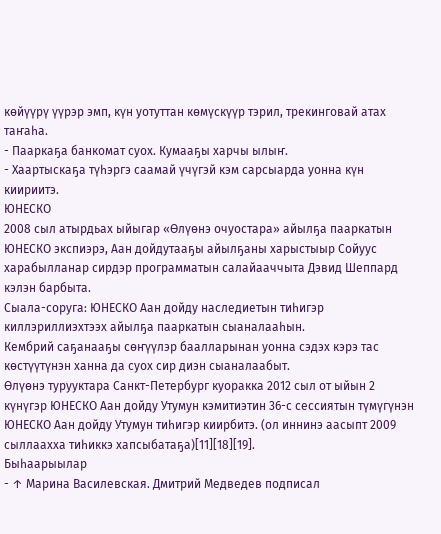көйүүрү үүрэр эмп, күн уотуттан көмүскүүр тэрил, трекинговай атах таҥаһа.
- Пааркаҕа банкомат суох. Кумааҕы харчы ылыҥ.
- Хаартыскаҕа түһэргэ саамай үчүгэй кэм сарсыарда уонна күн киириитэ.
ЮНЕСКО
2008 сыл атырдьах ыйыгар «Өлүөнэ очуостара» айылҕа пааркатын ЮНЕСКО экспиэрэ, Аан дойдутааҕы айылҕаны харыстыыр Сойуус харабылланар сирдэр программатын салайааччыта Дэвид Шеппард кэлэн барбыта.
Сыала-соруга: ЮНЕСКО Аан дойду наследиетын тиһигэр киллэриллиэхтээх айылҕа пааркатын сыаналааһын.
Кембрий саҕанааҕы сөҥүүлэр баалларынан уонна сэдэх кэрэ тас көстүүтүнэн ханна да суох сир диэн сыаналаабыт.
Өлүөнэ турууктара Санкт-Петербург куоракка 2012 сыл от ыйын 2 күнүгэр ЮНЕСКО Аан дойду Утумун кэмитиэтин 36-с сессиятын түмүгүнэн ЮНЕСКО Аан дойду Утумун тиһигэр киирбитэ. (ол иннинэ аасыпт 2009 сыллаахха тиһиккэ хапсыбатаҕа)[11][18][19].
Быһаарыылар
- ↑ Марина Василевская. Дмитрий Медведев подписал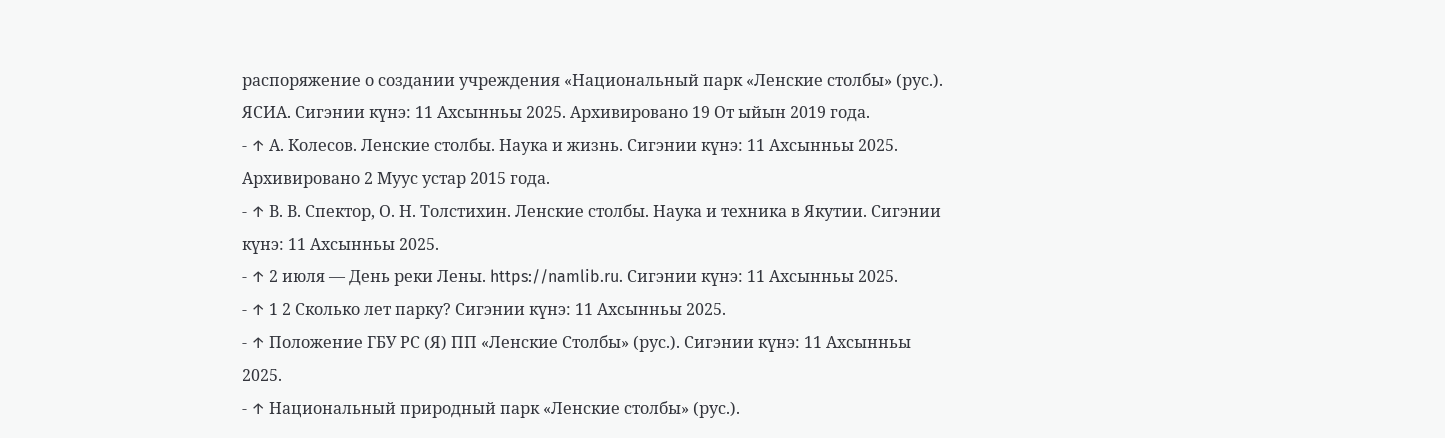распоряжение о создании учреждения «Национальный парк «Ленские столбы» (рус.). ЯСИА. Сигэнии күнэ: 11 Ахсынньы 2025. Архивировано 19 От ыйын 2019 года.
- ↑ А. Колесов. Ленские столбы. Наука и жизнь. Сигэнии күнэ: 11 Ахсынньы 2025. Архивировано 2 Муус устар 2015 года.
- ↑ В. В. Спектор, О. Н. Толстихин. Ленские столбы. Наука и техника в Якутии. Сигэнии күнэ: 11 Ахсынньы 2025.
- ↑ 2 июля — День реки Лены. https://namlib.ru. Сигэнии күнэ: 11 Ахсынньы 2025.
- ↑ 1 2 Сколько лет парку? Сигэнии күнэ: 11 Ахсынньы 2025.
- ↑ Положение ГБУ РС (Я) ПП «Ленские Столбы» (рус.). Сигэнии күнэ: 11 Ахсынньы 2025.
- ↑ Национальный природный парк «Ленские столбы» (рус.).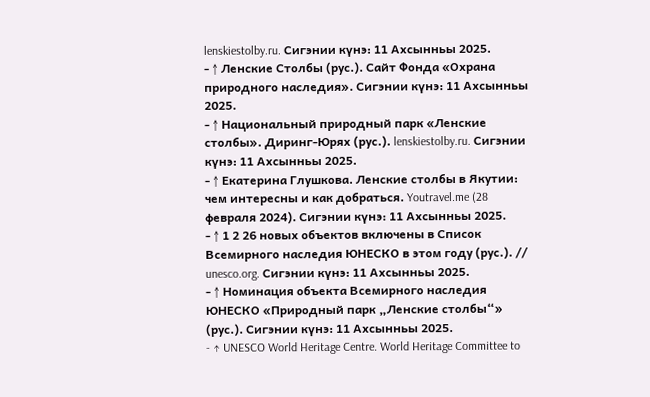lenskiestolby.ru. Сигэнии күнэ: 11 Ахсынньы 2025.
- ↑ Ленские Столбы (рус.). Сайт Фонда «Охрана природного наследия». Сигэнии күнэ: 11 Ахсынньы 2025.
- ↑ Национальный природный парк «Ленские столбы». Диринг-Юрях (рус.). lenskiestolby.ru. Сигэнии күнэ: 11 Ахсынньы 2025.
- ↑ Екатерина Глушкова. Ленские столбы в Якутии: чем интересны и как добраться. Youtravel.me (28 февраля 2024). Сигэнии күнэ: 11 Ахсынньы 2025.
- ↑ 1 2 26 новых объектов включены в Список Всемирного наследия ЮНЕСКО в этом году (рус.). // unesco.org. Сигэнии күнэ: 11 Ахсынньы 2025.
- ↑ Номинация объекта Всемирного наследия ЮНЕСКО «Природный парк „Ленские столбы“» (рус.). Сигэнии күнэ: 11 Ахсынньы 2025.
- ↑ UNESCO World Heritage Centre. World Heritage Committee to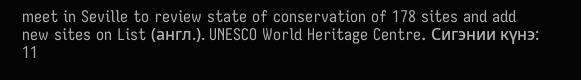meet in Seville to review state of conservation of 178 sites and add new sites on List (англ.). UNESCO World Heritage Centre. Сигэнии күнэ: 11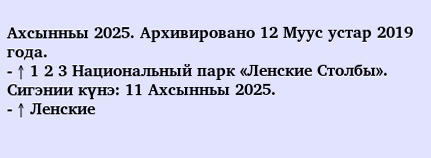Ахсынньы 2025. Архивировано 12 Муус устар 2019 года.
- ↑ 1 2 3 Национальный парк «Ленские Столбы». Сигэнии күнэ: 11 Ахсынньы 2025.
- ↑ Ленские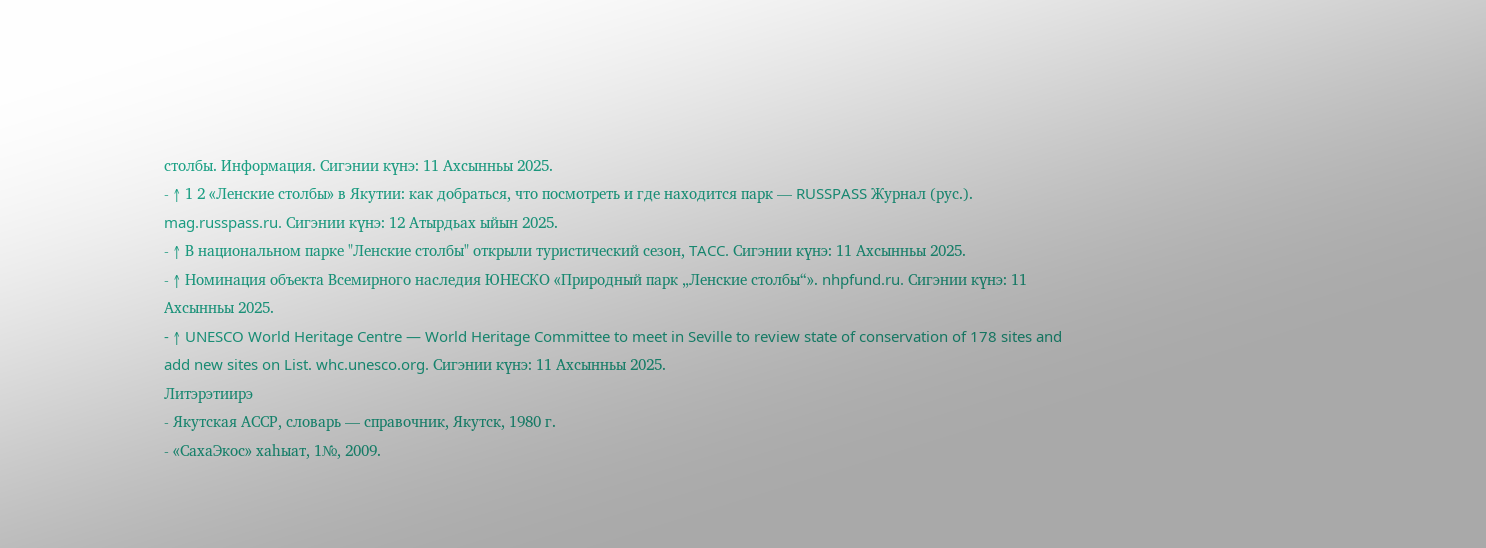столбы. Информация. Сигэнии күнэ: 11 Ахсынньы 2025.
- ↑ 1 2 «Ленские столбы» в Якутии: как добраться, что посмотреть и где находится парк — RUSSPASS Журнал (рус.). mag.russpass.ru. Сигэнии күнэ: 12 Атырдьах ыйын 2025.
- ↑ В национальном парке "Ленские столбы" открыли туристический сезон, TACC. Сигэнии күнэ: 11 Ахсынньы 2025.
- ↑ Номинация объекта Всемирного наследия ЮНЕСКО «Природный парк „Ленские столбы“». nhpfund.ru. Сигэнии күнэ: 11 Ахсынньы 2025.
- ↑ UNESCO World Heritage Centre — World Heritage Committee to meet in Seville to review state of conservation of 178 sites and add new sites on List. whc.unesco.org. Сигэнии күнэ: 11 Ахсынньы 2025.
Литэрэтиирэ
- Якутская АССР, словарь — справочник, Якутск, 1980 г.
- «СахаЭкос» хаһыат, 1№, 2009.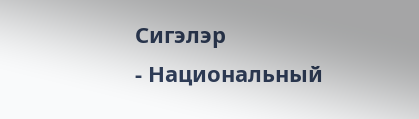Сигэлэр
- Национальный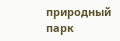природный парк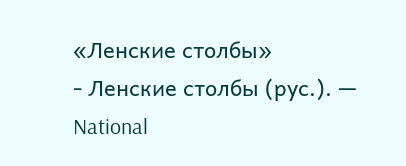«Ленские столбы»
- Ленские столбы (рус.). — National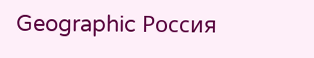Geographic Россия